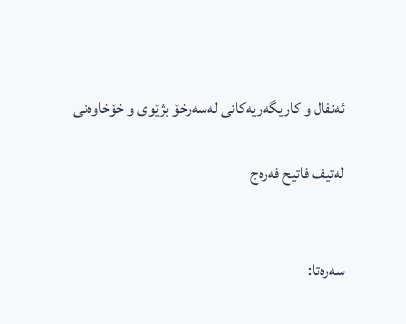ئه‌نفال و كاریگه‌ریه‌كانی‌ له‌سه‌رخۆ بژێوی‌ و خۆخاوه‌نی‌

له‌تیف فاتیح فه‌ره‌ج


سه‌ره‌تا: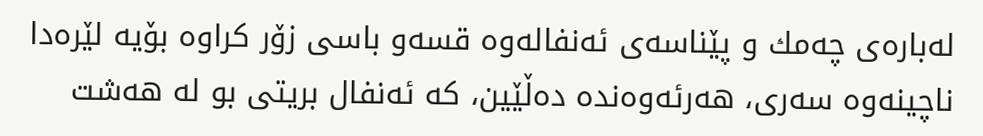له‌باره‌ی‌ چه‌مك و پێناسه‌ی‌ ئه‌نفاله‌وه‌ قسه‌و باسی‌ زۆر كراوه‌ بۆیه‌ لێره‌دا ناچینه‌وه‌ سه‌ری‌، هه‌رئه‌وه‌نده‌ ده‌ڵێین، كه‌ ئه‌نفال بریتی‌ بو له‌ هه‌شت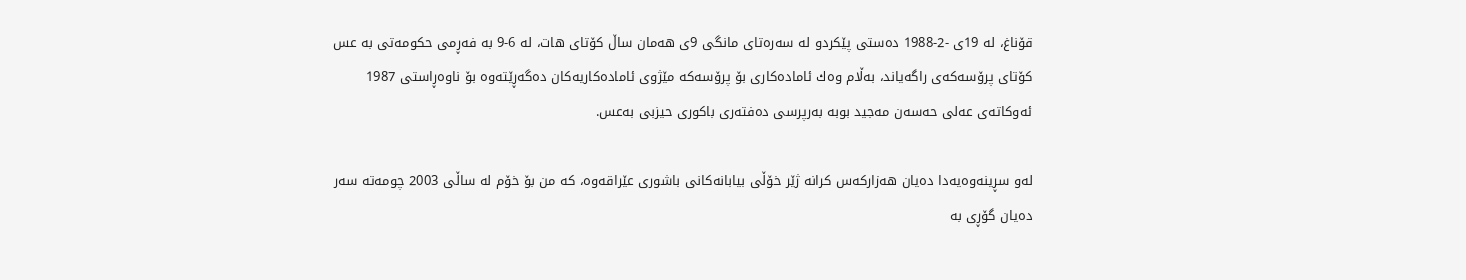قۆناغ، له‌ 19ی‌ -2-1988 ده‌ستی‌ پێكردو له‌ سه‌ره‌تای‌ مانگی‌ 9ی‌ هه‌مان ساڵ كۆتای‌ هات، له‌ 6-9 به‌ فه‌ڕمی‌ حكومه‌تی‌ به‌ عس كۆتای‌ پرۆسه‌كه‌ی‌ راگه‌یاند، به‌ڵام وه‌ك ئاماده‌كاری‌ بۆ پرۆسه‌كه‌ مێژوی‌ ئاماده‌كاریه‌كان ده‌گه‌ڕێته‌وه‌ بۆ ناوه‌ڕاستی‌ 1987 ئه‌وكاته‌ی‌ عه‌لی‌ حه‌سه‌ن مه‌جید بوبه‌ به‌رپرسی‌ ده‌فته‌ری‌ باكوری‌ حیزبی‌ به‌عس.

له‌و سڕینه‌وه‌یه‌دا ده‌یان هه‌زاركه‌س كرانه‌ ژێر خۆڵی‌ بیابانه‌كانی‌ باشوری‌ عێراقه‌وه‌، كه ‌من بۆ خۆم له‌ ساڵی‌ 2003 چومه‌ته‌ سه‌ر ده‌یان گۆڕی‌ به‌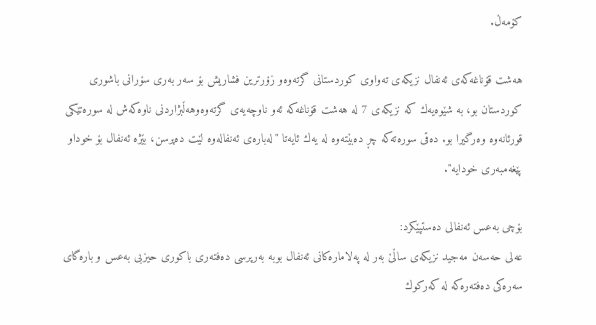كۆمه‌ڵ.

هه‌شت قۆناغه‌كه‌ی‌ ئه‌نفال نزیكه‌ی‌ ته‌واوی‌ كوردستانی‌ گرته‌وه‌و زۆرترین فشاریش بۆ سه‌ر به‌ری‌ سۆرانی‌ باشوری‌ كوردستان بو، به‌ شێوه‌یه‌ك كه‌ نزیكه‌ی‌ 7 له‌ هه‌شت قۆناغه‌كه‌ ئه‌و ناوچه‌یه‌ی‌ گرته‌وه‌وهه‌ڵبژاردنی‌ ناوه‌كه‌ش له‌ سوره‌تێكی‌ قورئانه‌وه‌ وه‌رگیرا بو. ده‌قی‌ سوره‌ته‌كه‌ چڕ ده‌بێته‌وه‌ له‌ یه‌ك ئایه‌تا "له‌باره‌ی‌ ئه‌نفاله‌وه‌ لێت ده‌پرسن، بێژه‌ ئه‌نفال بۆ خوداو پێغه‌مبه‌ری‌ خودایه".

بۆچی‌ به‌عس ئه‌نفالی‌ ده‌ستپێكرد:
عه‌لی‌ حه‌سه‌ن مه‌جید نزیكه‌ی‌ ساڵێ‌ به‌ر له‌ په‌لاماره‌كانی‌ ئه‌نفال بوبه‌ به‌رپرسی‌ ده‌فته‌ری‌ باكوری‌ حیزبی‌ به‌عس و باره‌گای‌ سه‌ره‌كی‌ ده‌فته‌ره‌كه‌ له‌ كه‌ركوك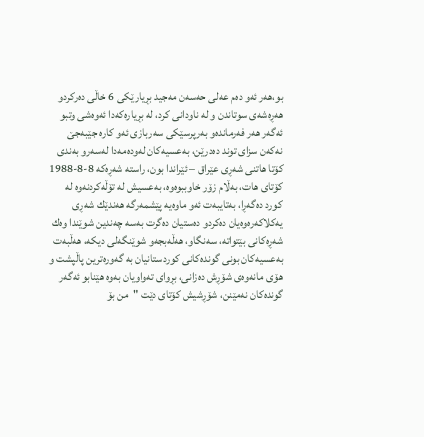بو،هه‌ر ئه‌و ده‌م عه‌لی‌ حه‌سه‌ن مه‌جید بڕیارێكی‌ 6 خاڵی‌ ده‌ركردو هه‌ڕه‌شه‌ی‌ سوتاندن و له‌ ناودانی‌ كرد، له‌ بڕیاره‌كه‌دا ئه‌وه‌شی‌ وتبو ئه‌گه‌ر هه‌ر فه‌رمانده‌و به‌رپرسێكی‌ سه‌ربازی‌ ئه‌و كاره‌ جێبه‌جێ‌ نه‌كه‌ن سزای‌ توند ده‌درێن، به‌عسیه‌كان له‌وده‌مه‌دا له‌سه‌رو به‌ندی‌ كۆتا هاتنی‌ شه‌ڕی‌ عێراق – ئێراندا بون، راسته‌ شه‌ڕه‌كه‌ 8-8-1988 كۆتای‌ هات، به‌ڵام زۆر خاوببوه‌وه‌، به‌عسیش له‌ تۆڵه‌كردنه‌وه‌ له‌ كورد ده‌گه‌ڕا، به‌تایبه‌ت ئه‌و ماوه‌یه‌ پێشمه‌رگه‌ هه‌ندێك شه‌ڕی‌ یه‌كلاكه‌ره‌وه‌یان ده‌كردو ده‌ستیان ده‌گرت به‌سه‌ چه‌ندین شوێندا وه‌ك شه‌ڕه‌كانی‌ بێتواته‌، سه‌نگاو، هه‌ڵه‌بجه‌و شوێنگه‌لی‌ دیكه‌، هه‌ڵبه‌ت به‌عسیه‌كان بونی‌ گونده‌كانی‌ كوردستانیان به‌ گه‌وره‌ترین پاڵپشت و هۆی‌ مانه‌وه‌ی‌ شۆڕش ده‌زانی‌، بڕوای‌ ته‌واویان به‌وه‌ هێنابو ئه‌گه‌ر گونده‌كان نه‌مێنن، شۆڕشیش كۆتای‌ دێت "من بۆ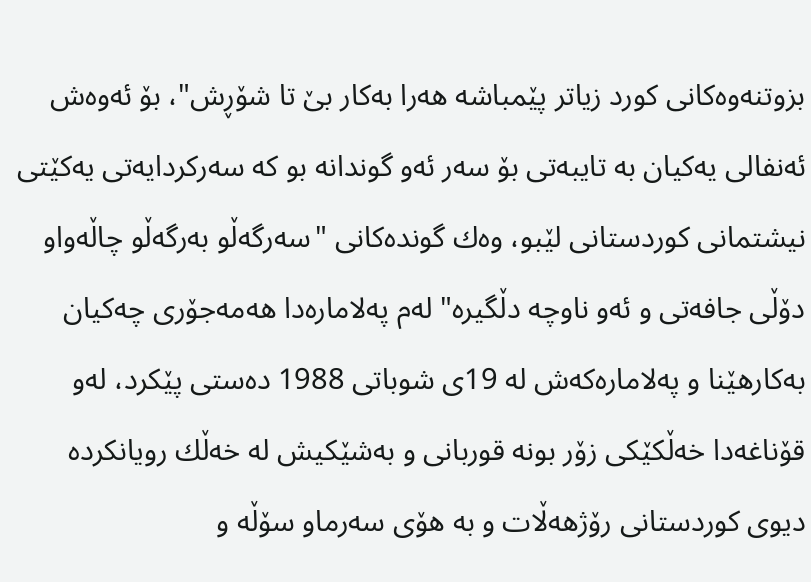بزوتنه‌وه‌كانی‌ كورد زیاتر پێمباشه‌ هه‌را به‌كار بێ‌ تا شۆڕش"، بۆ ئه‌وه‌ش ئه‌نفالی‌ یه‌كیان به‌ تایبه‌تی‌ بۆ سه‌ر ئه‌و گوندانه‌ بو كه‌ سه‌ركردایه‌تی‌ یه‌كێتی‌ نیشتمانی‌ كوردستانی‌ لێبو، وه‌ك گونده‌كانی‌ "سه‌رگه‌ڵو به‌رگه‌ڵو چاڵه‌واو دۆڵی‌ جافه‌تی‌ و ئه‌و ناوچه‌ دڵگیره‌" له‌م په‌لاماره‌دا هه‌مه‌جۆری‌ چه‌كیان به‌كارهێنا و په‌لاماره‌كه‌ش له‌ 19ی‌ شوباتی‌ 1988 ده‌ستی‌ پێكرد، له‌و قۆناغه‌دا خه‌ڵكێكی‌ زۆر بونه‌ قوربانی‌ و به‌شێكیش له‌ خه‌ڵك رویانكرده‌ دیوی‌ كوردستانی‌ رۆژهه‌ڵات و به‌ هۆی‌ سه‌رماو سۆڵه ‌و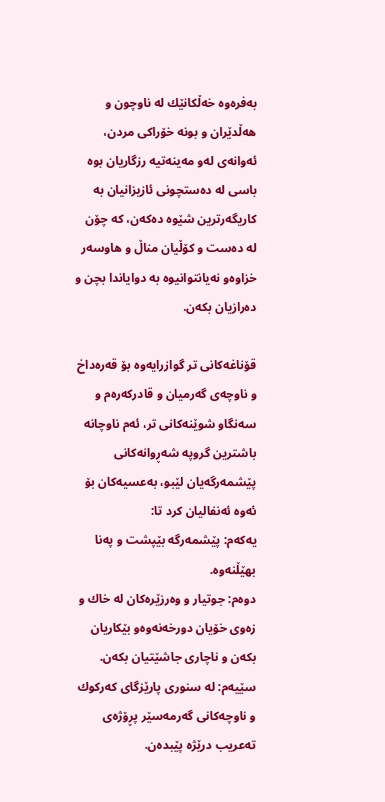به‌فره‌وه‌ خه‌ڵكانێك له‌ ناوچون و هه‌ڵدێران و بونه‌ خۆراكی‌ مردن، ئه‌وانه‌ی‌ له‌و مه‌ینه‌تیه‌ رزگاریان بوه‌ باسی‌ له‌ ده‌ستچونی‌ ئازیزانیان به‌ كاریگه‌رترین شێوه‌ ده‌كه‌ن، كه‌ چۆن له‌ ده‌ست و كۆڵیان مناڵ و هاوسه‌ر خزاوه‌و نه‌یانتوانیوه‌ به‌ دوایاندا بچن و ده‌رازیان بكه‌ن.

قۆناغه‌كانی‌ تر گوازرایه‌وه‌ بۆ قه‌ره‌داخ و ناوچه‌ی‌ گه‌رمیان و قادركه‌ره‌م و سه‌نگاو شوێنه‌كانی‌ تر، ئه‌م ناوچانه‌ باشترین گروپه‌ شه‌ڕوانه‌كانی‌ پێشمه‌رگه‌یان لێبو، به‌عسیه‌كان بۆ ئه‌وه‌ ئه‌نفالیان كرد تا:
یه‌كه‌م: پێشمه‌رگه‌ بێپشت و په‌نا بهێڵنه‌وه‌.
دوه‌م: جوتیار و وه‌رزێره‌كان له‌ خاك و زه‌وی‌ خۆیان دورخه‌نه‌وه‌و بێكاریان بكه‌ن و ناچاری‌ جاشێتیان بكه‌ن.
سێیه‌م: له‌ سنوری‌ پارێزگای‌ كه‌ركوك و ناوچه‌كانی‌ گه‌رمه‌سێر پڕۆژه‌ی‌ ته‌عریب درێژه‌ پێبده‌ن.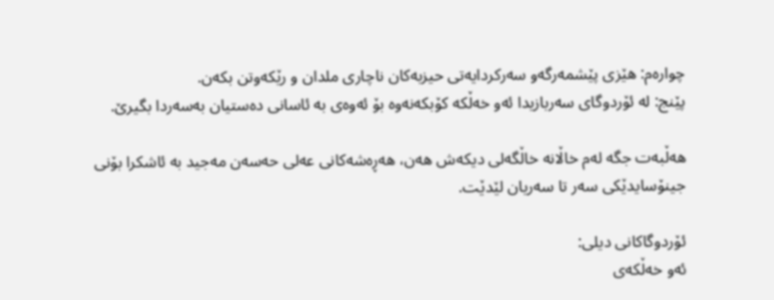چواره‌م: هێزی‌ پێشمه‌رگه‌و سه‌ركردایه‌تی‌ حیزبه‌كان ناچاری‌ ملدان و رێكه‌وتن بكه‌ن.
پێنج: له‌ ئۆردوگای‌ سه‌ربازیدا ئه‌و خه‌ڵكه‌ كۆبكه‌نه‌وه‌ بۆ ئه‌وه‌ی‌ به‌ ئاسانی‌ ده‌ستیان به‌سه‌ردا بگیرێ‌.

هه‌ڵبه‌ت جگه‌ له‌م خاڵانه‌ خاڵگه‌لی‌ دیكه‌ش هه‌ن، هه‌ڕه‌شه‌كانی‌ عه‌لی‌ حه‌سه‌ن مه‌جید به‌ ئاشكرا بۆنی‌ جینۆسایدێكی‌ سه‌ر تا سه‌ریان لێدێت.

ئۆردوگاكانی‌ دیلی‌:
ئه‌و خه‌ڵكه‌ی‌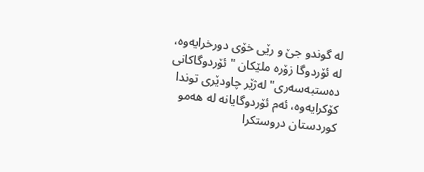له‌ گوندو جێ‌ و رێی‌ خۆی‌ دورخرایه‌وه‌، له‌ ئۆردوگا زۆره‌ ملێكان "ئۆردوگاكانی‌ ده‌ستبه‌سه‌ری‌" له‌ژێر چاودێری‌ توندا كۆكرایه‌وه‌، ئه‌م ئۆردوگایانه‌ له‌ هه‌مو كوردستان دروستكرا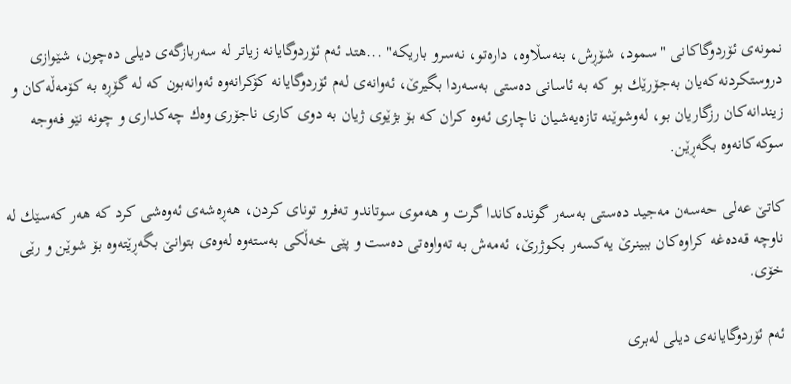نمونه‌ی‌ ئۆردوگاكانی‌ "سمود، شۆڕش، بنه‌سڵاوه‌، داره‌تو، نه‌سرو باریكه‌" ...هتد ئه‌م ئۆردوگایانه‌ زیاتر له‌ سه‌ربازگه‌ی‌ دیلی‌ ده‌چون، شێوازی‌ دروستكردنه‌كه‌یان به‌جۆرێك بو كه‌ به‌ ئاسانی‌ ده‌ستی‌ به‌سه‌ردا بگیرێ‌، ئه‌وانه‌ی‌ له‌م ئۆردوگایانه‌ كۆكرانه‌وه‌ ئه‌وانه‌بون كه‌ له‌ گۆڕه‌ به‌ كۆمه‌ڵه‌كان و زیندانه‌كان رزگاریان بو، له‌وشوێنه‌ تازه‌یه‌شیان ناچاری‌ ئه‌وه‌ كران كه‌ بۆ بژێوی‌ ژیان به‌ دوی‌ كاری‌ ناجۆری‌ وه‌ك چه‌كداری‌ و چونه‌ نێو فه‌وجه‌ سوكه‌كانه‌وه‌ بگه‌ڕێن.

كاتێ‌ عه‌لی‌ حه‌سه‌ن مه‌جید ده‌ستی‌ به‌سه‌ر گونده‌كاندا گرت و هه‌موی‌ سوتاندو ته‌فرو تونای‌ كردن، هه‌ڕه‌شه‌ی‌ ئه‌وه‌شی‌ كرد كه‌ هه‌ر كه‌سێك له‌ ناوچه‌ قه‌ده‌غه‌ كراوه‌كان ببینرێ‌ یه‌كسه‌ر بكوژرێ‌، ئه‌مه‌ش به‌ ته‌واوه‌تی‌ ده‌ست و پێی‌ خه‌ڵكی‌ به‌سته‌وه‌ له‌وه‌ی‌ بتوانێ‌ بگه‌ڕێته‌وه‌ بۆ شوێن و رێی‌ خۆی‌.

ئه‌م ئۆردوگایانه‌ی‌ دیلی‌ له‌بری‌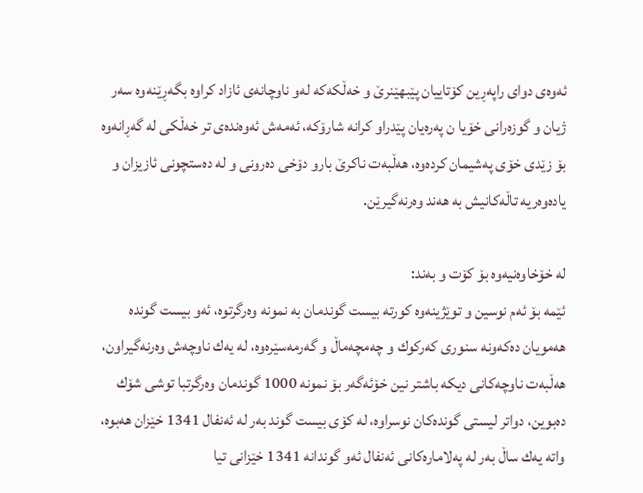ئه‌وه‌ی‌ دوای‌ راپه‌ڕین كۆتاییان پێبهێنرێ‌ و خه‌ڵكه‌كه‌ له‌و ناوچانه‌ی‌ ئازاد كراوه‌ بگه‌ڕێنه‌وه‌ سه‌ر ژیان و گوزه‌رانی‌ خۆیا ن په‌ره‌یان پێدراو كرانه‌ شارۆكه‌، ئه‌مه‌ش ئه‌وه‌نده‌ی‌ تر خه‌ڵكی‌ له‌ گه‌ڕانه‌وه‌ بۆ زێدی‌ خۆی‌ په‌شیمان كرده‌وه‌، هه‌ڵبه‌ت ناكرێ‌ بارو دۆخی‌ ده‌رونی‌ و له‌ ده‌ستچونی‌ ئازیزان و یاده‌وه‌ریه‌ تاڵه‌كانیش به‌ هه‌ند وه‌رنه‌گیرێن.

له‌ خۆخاوه‌نیه‌وه‌ بۆ كۆت و به‌ند:
ئێمه‌ بۆ ئه‌م نوسین و توێژینه‌وه‌ كورته‌ بیست گوندمان به‌ نمونه‌ وه‌رگرتوه‌، ئه‌و بیست گونده‌ هه‌مویان ده‌كه‌ونه‌ سنوری‌ كه‌ركوك و چه‌مچه‌ماڵ و گه‌رمه‌سێره‌وه‌، له‌ یه‌ك ناوچه‌ش وه‌رنه‌گیراون، هه‌ڵبه‌ت ناوچه‌كانی‌ دیكه‌ باشتر نین خۆئه‌گه‌ر بۆ نمونه‌ 1000 گوندمان وه‌رگرتبا توشی‌ شۆك ده‌بوین، دواتر لیستی‌ گونده‌كان نوسراوه‌، له‌ كۆی‌ بیست گوند به‌ر له‌ ئه‌نفال 1341 خێزان هه‌بوه‌، واته‌ یه‌ك ساڵ به‌ر له‌ په‌لاماره‌كانی‌ ئه‌نفال ئه‌و گوندانه‌ 1341 خێزانی‌ تیا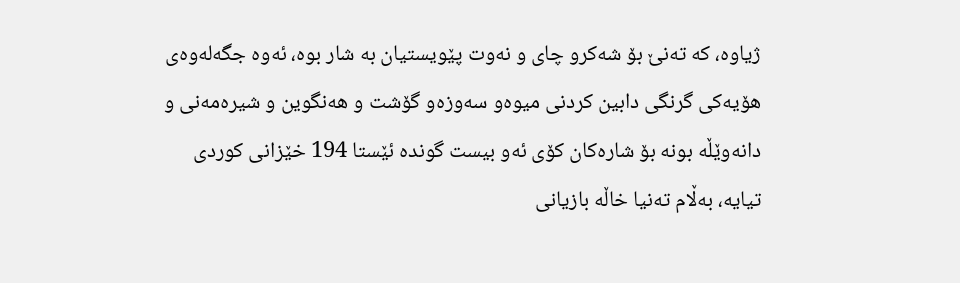ژیاوه‌، كه‌ ته‌نێ‌ بۆ شه‌كرو چای‌ و نه‌وت پێویستیان به‌ شار بوه‌، ئه‌وه‌ جگه‌له‌وه‌ی‌ هۆیه‌كی‌ گرنگی‌ دابین كردنی‌ میوه‌و سه‌وزه‌و گۆشت و هه‌نگوین و شیره‌مه‌نی‌ و دانه‌وێڵه‌ بونه‌ بۆ شاره‌كان كۆی‌ ئه‌و بیست گونده‌ ئێستا 194 خێزانی‌ كوردی‌ تیایه‌، به‌ڵام ته‌نیا خاڵه‌ بازیانی‌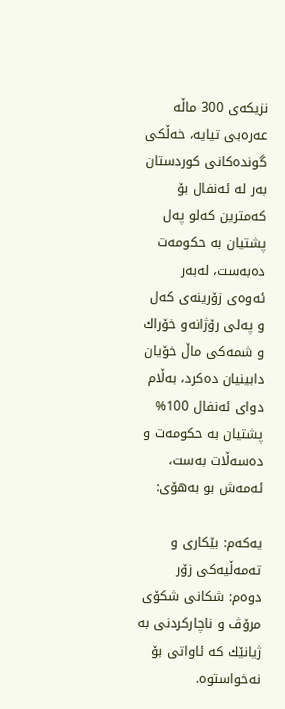نزیكه‌ی‌ 300 ماڵه‌ عه‌ره‌بی‌ تیایه‌، خه‌ڵكی‌ گونده‌كانی‌ كوردستان به‌ر له‌ ئه‌نفال بۆ كه‌مترین كه‌لو په‌ل پشتیان به‌ حكومه‌ت ده‌به‌ست، له‌به‌ر ئه‌وه‌ی‌ زۆرینه‌ی‌ كه‌ل و په‌لی‌ رۆژانه‌و خۆراك و شمه‌كی‌ ماڵ خۆیان دابینیان ده‌كرد، به‌ڵام دوای‌ ئه‌نفال 100% پشتیان به‌ حكومه‌ت و ده‌سه‌ڵات به‌ست، ئه‌مه‌ش بو به‌هۆی‌:

یه‌كه‌م: بێكاری‌ و ته‌مه‌ڵیه‌كی‌ زۆر
دوه‌م: شكانی‌ شكۆی‌ مرۆڤ و ناچاركردنی‌ به‌ ژیانێك كه‌ ئاواتی‌ بۆ نه‌خواستوه‌.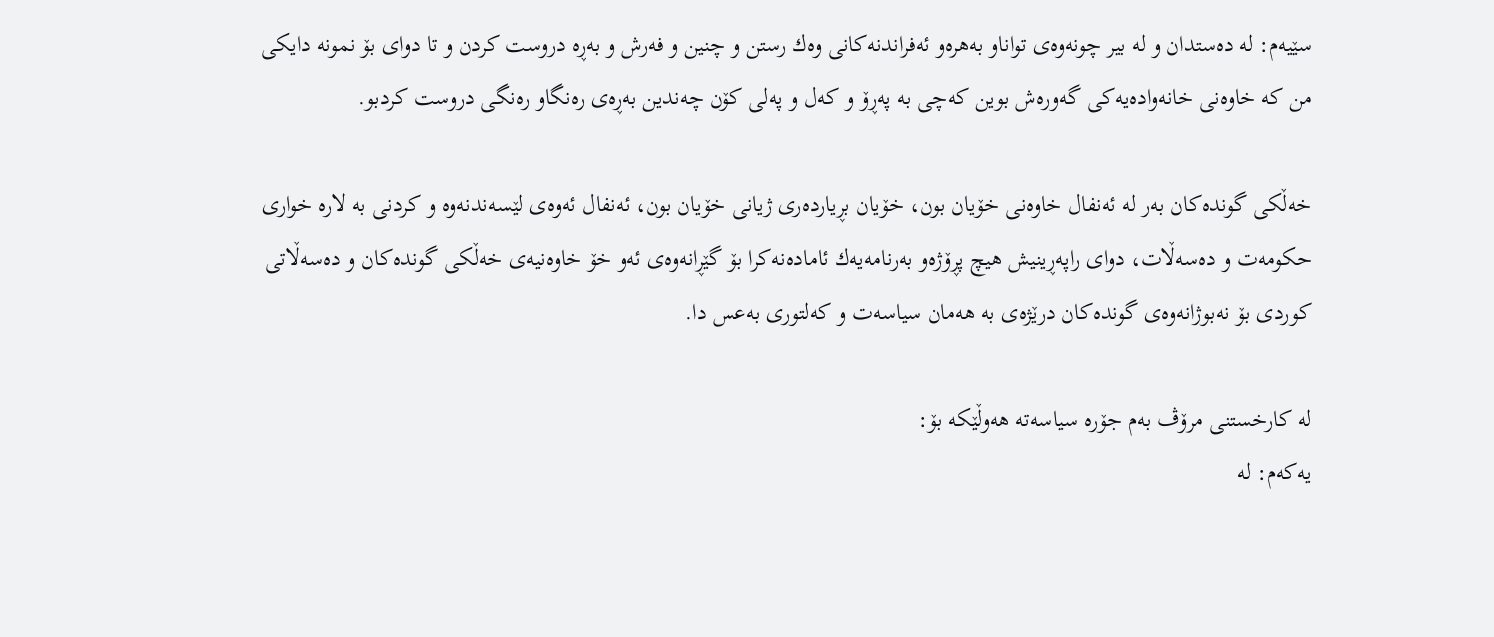سێیه‌م: له‌ ده‌ستدان و له‌ بیر چونه‌وه‌ی‌ تواناو به‌هره‌و ئه‌فراندنه‌كانی‌ وه‌ك رستن و چنین و فه‌رش و به‌ڕه‌ دروست كردن و تا دوای‌ بۆ نمونه‌ دایكی‌ من كه‌ خاوه‌نی‌ خانه‌واده‌یه‌كی‌ گه‌وره‌ش بوین كه‌چی‌ به‌ په‌ڕۆ و كه‌ل و په‌لی‌ كۆن چه‌ندین به‌ڕه‌ی‌ ره‌نگاو ره‌نگی‌ دروست كردبو.

خه‌ڵكی‌ گونده‌كان به‌ر له‌ ئه‌نفال خاوه‌نی‌ خۆیان بون، خۆیان بڕیارده‌ری‌ ژیانی‌ خۆیان بون، ئه‌نفال ئه‌وه‌ی‌ لێسه‌ندنه‌وه‌ و كردنی‌ به‌ لاره‌ خواری‌ حكومه‌ت و ده‌سه‌ڵات، دوای‌ راپه‌ڕینیش هیچ پڕۆژه‌و به‌رنامه‌یه‌ك ئاماده‌نه‌كرا بۆ گێڕانه‌وه‌ی‌ ئه‌و خۆ خاوه‌نیه‌ی‌ خه‌ڵكی‌ گونده‌كان و ده‌سه‌ڵاتی‌ كوردی‌ بۆ نه‌بوژانه‌وه‌ی‌ گونده‌كان درێژه‌ی‌ به‌ هه‌مان سیاسه‌ت و كه‌لتوری‌ به‌عس دا.

له‌ كارخستنی‌ مرۆڤ به‌م جۆره‌ سیاسه‌ته‌ هه‌وڵێكه‌ بۆ:
یه‌كه‌م: له‌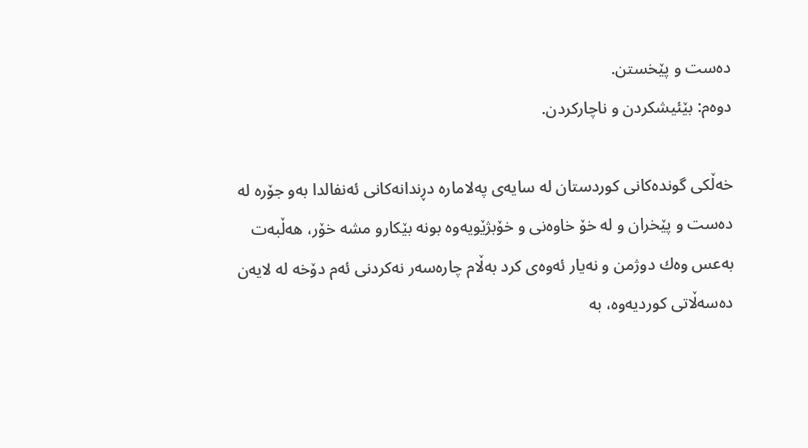ده‌ست و پێخستن.
دوه‌م: بێئیشكردن و ناچاركردن.

خه‌ڵكی‌ گونده‌كانی‌ كوردستان له‌ سایه‌ی‌ په‌لاماره‌ دڕندانه‌كانی‌ ئه‌نفالدا به‌و جۆره‌ له‌ ده‌ست و پێخران و له‌ خۆ خاوه‌نی‌ و خۆبژێویه‌وه‌ بونه‌ بێكارو مشه‌ خۆر، هه‌ڵبه‌ت به‌عس وه‌ك دوژمن و نه‌یار ئه‌وه‌ی‌ كرد به‌ڵام چاره‌سه‌ر نه‌كردنی‌ ئه‌م دۆخه‌ له‌ لایه‌ن ده‌سه‌ڵاتی‌ كوردیه‌وه‌، به‌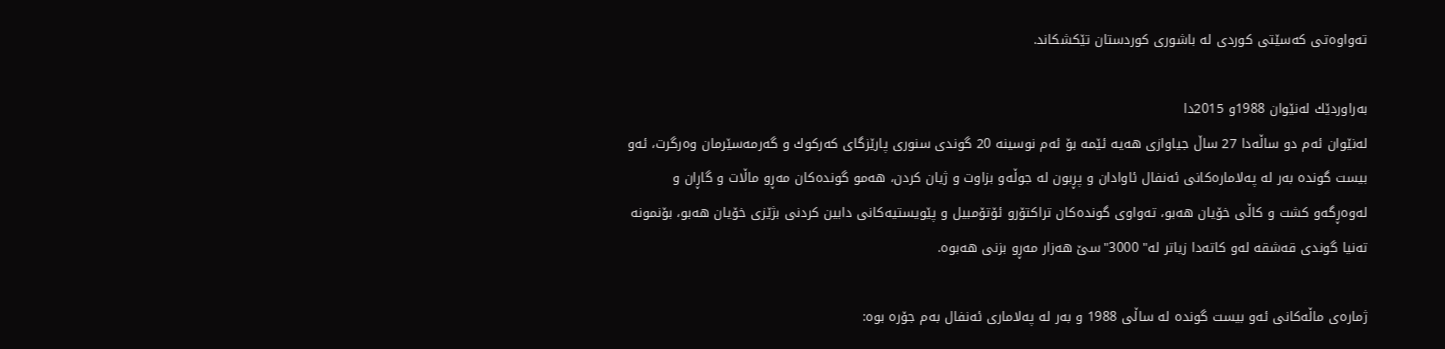ته‌واوه‌تی‌ كه‌سێتی‌ كوردی‌ له‌ باشوری‌ كوردستان تێكشكاند.

به‌راوردێك له‌نێوان 1988و 2015دا
له‌نێوان ئه‌م دو ساڵه‌دا 27 ساڵ جیاوازی‌ هه‌یه‌ ئێمه‌ بۆ ئه‌م نوسینه‌ 20 گوندی‌ سنوری‌ پارێزگای‌ كه‌ركوك و گه‌رمه‌سێرمان وه‌رگرت، ئه‌و بیست گونده‌ به‌ر له‌ په‌لاماره‌كانی‌ ئه‌نفال ئاوادان و پڕبون له‌ جوڵه‌و بزاوت و ژیان كردن، هه‌مو گونده‌كان مه‌ڕو ماڵات و گاڕان و له‌وه‌ڕگه‌و كشت و كاڵی‌ خۆیان هه‌بو، ته‌واوی‌ گونده‌كان تراكتۆرو ئۆتۆمبیل و پێویستیه‌كانی‌ دابین كردنی‌ بژێزی‌ خۆیان هه‌بو، بۆنمونه‌ ته‌نیا گوندی‌ قه‌شقه‌ له‌و كاته‌دا زیاتر له‌" 3000"سێ‌ هه‌زار مه‌ڕو بزنی‌ هه‌بوه‌.

ژماره‌ی‌ ماڵه‌كانی‌ ئه‌و بیست گونده‌ له‌ ساڵی‌ 1988 و به‌ر له‌ په‌لاماری‌ ئه‌نفال به‌م جۆره‌ بوه‌: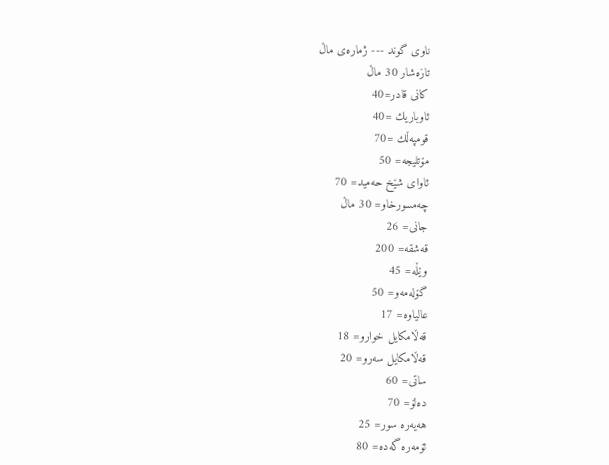ناوی‌ گوند --- ژماره‌ی‌ ماڵ
تازه‌شار 30 ماڵ
كانی‌ قادر=40
ئاوباریك =40
قومپه‌ڵك =70
مۆتلیجه‌= 50
ئاوای‌ شێخ حه‌مید= 70
چه‌مسورخاو= 30 ماڵ
جانی= 26
قه‌شقه‌= 200
وێڵه‌= 45
گۆله‌مه‌و= 50
عالیاوه= 17
قه‌ڵامكایل خوارو= 18
قه‌ڵامكایل سه‌رو= 20
ساتی= 60
ده‌لۆ= 70
هه‌یه‌ره‌ سور= 25
ئۆمه‌ره‌ گه‌ده= 80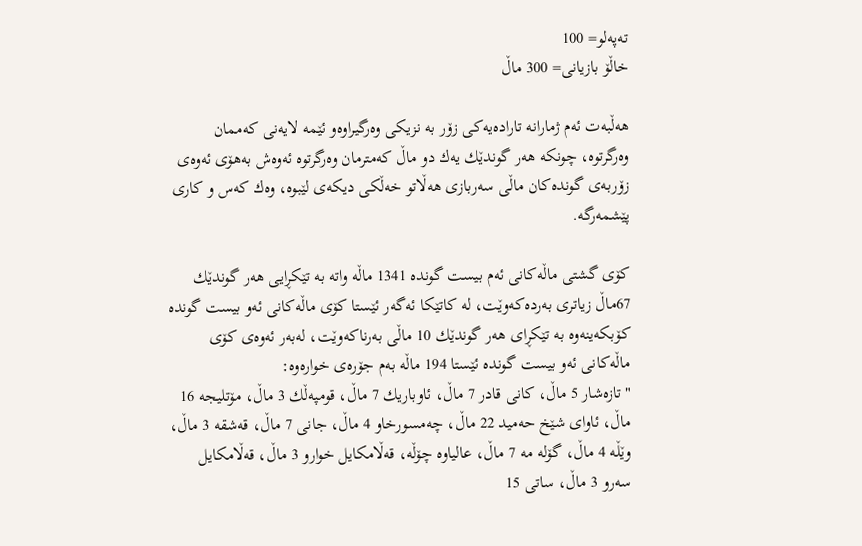ته‌په‌لو= 100
خاڵۆ بازیانی‌= 300 ماڵ

هه‌ڵبه‌ت ئه‌م ژمارانه‌ تاراده‌یه‌كی‌ زۆر به‌ نزیكی‌ وه‌رگیراوه‌و ئێمه‌ لایه‌نی‌ كه‌ممان وه‌رگرتوه‌، چونكه‌ هه‌ر گوندێك یه‌ك دو ماڵ كه‌مترمان وه‌رگرتوه‌ ئه‌وه‌ش به‌هۆی‌ ئه‌وه‌ی‌ زۆربه‌ی‌ گونده‌كان ماڵی‌ سه‌ربازی‌ هه‌ڵاتو خه‌ڵكی‌ دیكه‌ی‌ لێبوه‌، وه‌ك كه‌س و كاری‌ پێشمه‌رگه‌.

كۆی‌ گشتی‌ ماڵه‌كانی‌ ئه‌م بیست گونده‌ 1341 ماڵه‌ واته‌ به‌ تێكڕایی‌ هه‌ر گوندێك 67ماڵ زیاتری‌ به‌رده‌كه‌وێت، له‌ كاتێكا ئه‌گه‌ر ئێستا كۆی‌ ماڵه‌كانی‌ ئه‌و بیست گونده‌ كۆبكه‌ینه‌وه‌ به‌ تێكڕای‌ هه‌ر گوندێك 10 ماڵی‌ به‌رناكه‌وێت، له‌به‌ر ئه‌وه‌ی‌ كۆی‌ ماڵه‌كانی‌ ئه‌و بیست گونده‌ ئێستا 194 ماڵه‌ به‌م جۆره‌ی‌ خواره‌وه‌:
"تازه‌شار 5 ماڵ، كانی‌ قادر 7 ماڵ، ئاوباریك 7 ماڵ، قومپه‌ڵك 3 ماڵ، مۆتلیجه‌ 16 ماڵ، ئاوای‌ شێخ حه‌مید 22 ماڵ، چه‌مسورخاو 4 ماڵ، جانی‌ 7 ماڵ، قه‌شقه‌ 3 ماڵ، وێڵه‌ 4 ماڵ، گۆله‌ مه‌ 7 ماڵ، عالیاوه‌ چۆڵه‌، قه‌ڵامكایل خوارو 3 ماڵ، قه‌ڵامكایل سه‌رو 3 ماڵ، ساتی‌ 15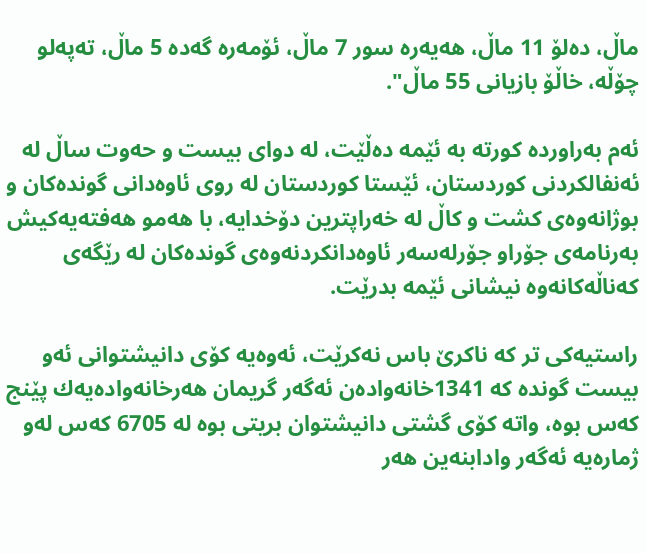ماڵ، ده‌لۆ 11 ماڵ، هه‌یه‌ره‌ سور 7 ماڵ، ئۆمه‌ره‌ گه‌ده‌ 5 ماڵ، ته‌په‌لو چۆڵه‌، خاڵۆ بازیانی‌ 55 ماڵ".

ئه‌م به‌راورده‌ كورته‌ به‌ ئێمه‌ ده‌ڵێت، له‌ دوای‌ بیست و حه‌وت ساڵ له‌ ئه‌نفالكردنی‌ كوردستان، ئێستا كوردستان له‌ روی‌ ئاوه‌دانی‌ گونده‌كان و بوژانه‌وه‌ی‌ كشت و كاڵ له‌ خه‌راپترین دۆخدایه‌، با هه‌مو هه‌فته‌یه‌كیش به‌رنامه‌ی‌ جۆراو جۆرله‌سه‌ر ئاوه‌دانكردنه‌وه‌ی‌ گونده‌كان له‌ رێگه‌ی‌ كه‌ناڵه‌كانه‌وه‌ نیشانی‌ ئێمه‌ بدرێت.

راستیه‌كی‌ تر كه‌ ناكرێ‌ باس نه‌كرێت، ئه‌وه‌یه‌ كۆی‌ دانیشتوانی‌ ئه‌و بیست گونده‌ كه‌ 1341خانه‌واده‌ن ئه‌گه‌ر گریمان هه‌رخانه‌واده‌یه‌ك پێنج كه‌س بوه‌، واته‌ كۆی‌ گشتی‌ دانیشتوان بریتی‌ بوه‌ له‌ 6705 كه‌س له‌و ژماره‌یه‌ ئه‌گه‌ر وادابنه‌ین هه‌ر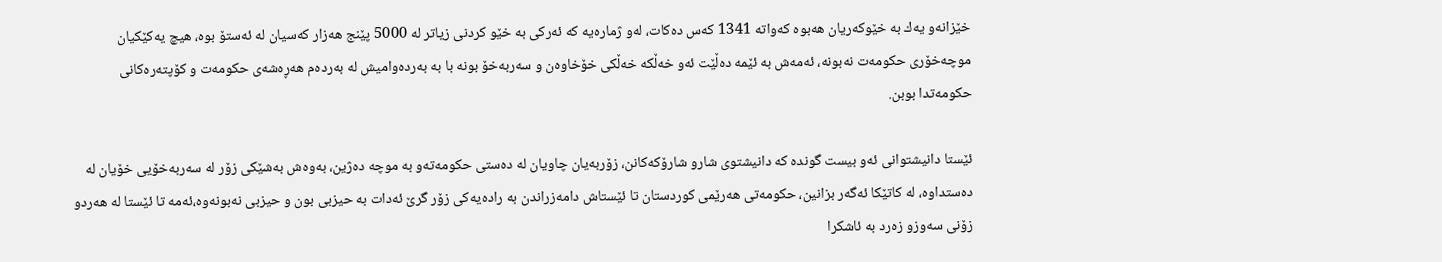خێزانه‌و یه‌ك به‌ خێوكه‌ریان هه‌بوه‌ كه‌واته‌ 1341 كه‌س ده‌كات، له‌و ژماره‌یه‌ كه‌ ئه‌ركی‌ به‌ خێو كردنی‌ زیاتر له‌ 5000 پێنج هه‌زار كه‌سیان له‌ ئه‌ستۆ بوه‌، هیچ یه‌كێكیان موچه‌خۆری‌ حكومه‌ت نه‌بونه‌، ئه‌مه‌ش به‌ ئێمه‌ ده‌ڵێت ئه‌و خه‌ڵكه‌ خه‌ڵكی‌ خۆخاوه‌ن و سه‌ربه‌خۆ بونه‌ با به‌ به‌رده‌وامیش له‌ به‌رده‌م هه‌ڕه‌شه‌ی‌ حكومه‌ت و كۆپته‌ره‌كانی‌ حكومه‌تدا بوبن.

ئێستا دانیشتوانی‌ ئه‌و بیست گونده‌ كه‌ دانیشتوی‌ شارو شارۆكه‌كانن، زۆربه‌یان چاویان له‌ ده‌ستی‌ حكومه‌ته‌و به‌ موچه‌ ده‌ژین، به‌وه‌ش به‌شێكی‌ زۆر له‌ سه‌ربه‌خۆیی‌ خۆیان له‌ ده‌ستداوه‌، له‌ كاتێكا ئه‌گه‌ر بزانین، حكومه‌تی‌ هه‌رێمی‌ كوردستان تا ئێستاش دامه‌زراندن به‌ راده‌یه‌كی‌ زۆر گرێ‌ ئه‌دات به‌ حیزبی‌ بون و حیزبی‌ نه‌بونه‌وه‌،ئه‌مه‌ تا ئێستا له‌ هه‌ردو زۆنی‌ سه‌وزو زه‌رد به‌ ئاشكرا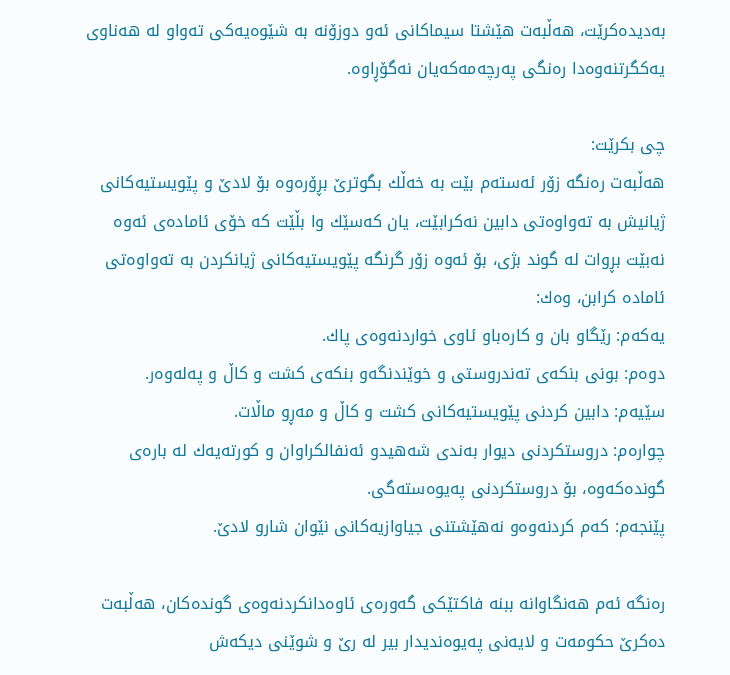به‌دیده‌كرێت، هه‌ڵبه‌ت هێشتا سیماكانی‌ ئه‌و دوزۆنه‌ به‌ شێوه‌یه‌كی‌ ته‌واو له‌ هه‌ناوی‌ یه‌كگرتنه‌وه‌دا ره‌نگی‌ په‌رچه‌مه‌كه‌یان نه‌گۆڕاوه‌.

چی‌ بكرێت:
هه‌ڵبه‌ت ره‌نگه‌ زۆر ئه‌سته‌م بێت به‌ خه‌ڵك بگوترێ‌ بڕۆره‌وه‌ بۆ لادێ‌ و پێویستیه‌كانی‌ ژیانیش به‌ ته‌واوه‌تی‌ دابین نه‌كرابێت، یان كه‌سێك وا بڵێت كه‌ خۆی‌ ئاماده‌ی‌ ئه‌وه‌ نه‌بێت بڕوات له‌ گوند بژی‌، بۆ ئه‌وه‌ زۆر گرنگه‌ پێویستیه‌كانی‌ ژیانكردن به‌ ته‌واوه‌تی‌ ئاماده‌ كرابن، وه‌ك:
یه‌كه‌م: رێگاو بان و كاره‌باو ئاوی‌ خواردنه‌وه‌ی‌ پاك.
دوه‌م: بونی‌ بنكه‌ی‌ ته‌ندروستی‌ و خوێندنگه‌و بنكه‌ی‌ كشت و كاڵ و په‌له‌وه‌ر.
سێیه‌م: دابین كردنی‌ پێویستیه‌كانی‌ كشت و كاڵ و مه‌ڕو ماڵات.
چواره‌م: دروستكردنی‌ دیوار به‌ندی‌ شه‌هیدو ئه‌نفالكراوان و كورته‌یه‌ك له‌ باره‌ی‌ گونده‌كه‌وه‌، بۆ دروستكردنی‌ په‌یوه‌سته‌گی‌.
پێنجه‌م: كه‌م كردنه‌وه‌و نه‌هێشتنی‌ جیاوازیه‌كانی‌ نێوان شارو لادێ‌.

ره‌نگه‌ ئه‌م هه‌نگاوانه‌ ببنه‌ فاكتێكی‌ گه‌وره‌ی‌ ئاوه‌دانكردنه‌وه‌ی‌ گونده‌كان، هه‌ڵبه‌ت ده‌كرێ‌ حكومه‌ت و لایه‌نی‌ په‌یوه‌ندیدار بیر له‌ رێ‌ و شوێنی‌ دیكه‌ش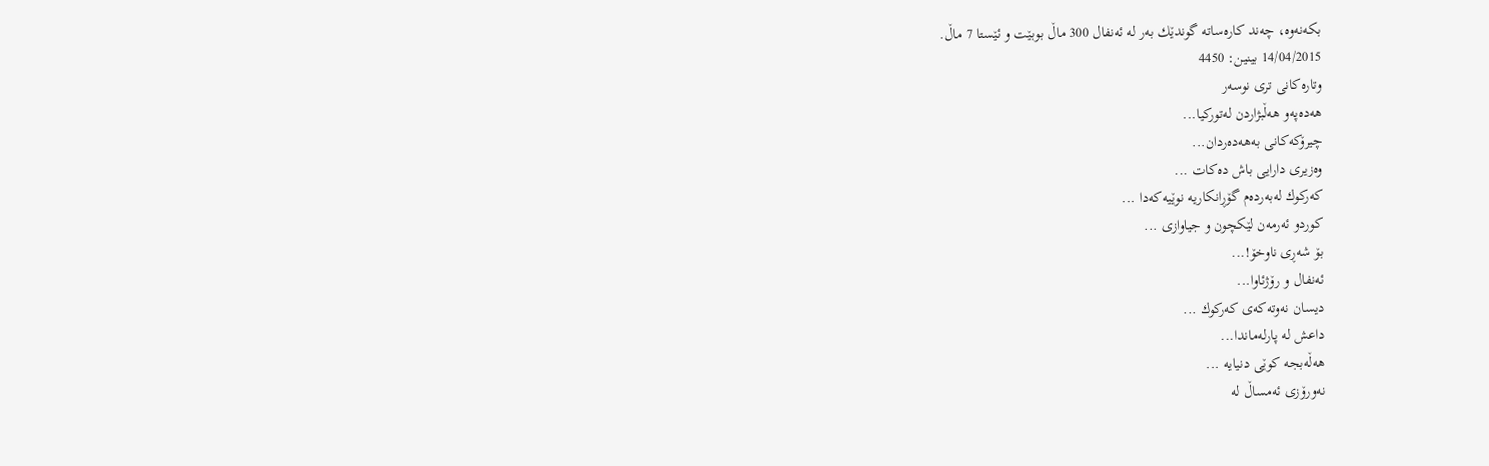بكه‌نه‌وه‌، چه‌ند كاره‌ساته‌ گوندێك به‌ر له‌ ئه‌نفال 300 ماڵ بوبێت و ئێستا 7 ماڵ.
14/04/2015 بینین: 4450
وتاره‌کانی تری نوسه‌ر
هەدەپەو هه‌ڵبژاردن‌ لەتوركیا...
چیرۆكه‌كانی‌ به‌هه‌ده‌ردان...
وه‌زیری‌ دارایی‌ باش ده‌كات ...
كه‌ركوك له‌به‌رده‌م گۆڕانكاریه‌ نوێیه‌كه‌دا ...
كوردو ئه‌رمه‌ن لێكچون و جیاوازی ...
بۆ شه‌ڕی‌ ناوخۆ!...
ئه‌نفال و رۆژئاوا...
دیسان نه‌وته‌كه‌ی كه‌ركوك ...
داعش له‌ پارله‌ماندا...
هه‌ڵه‌بجه‌ كوێی دنیایه‌ ...
نه‌ورۆزی ئه‌مساڵ له‌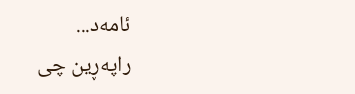ئامه‌د...
راپه‌ڕین چی‌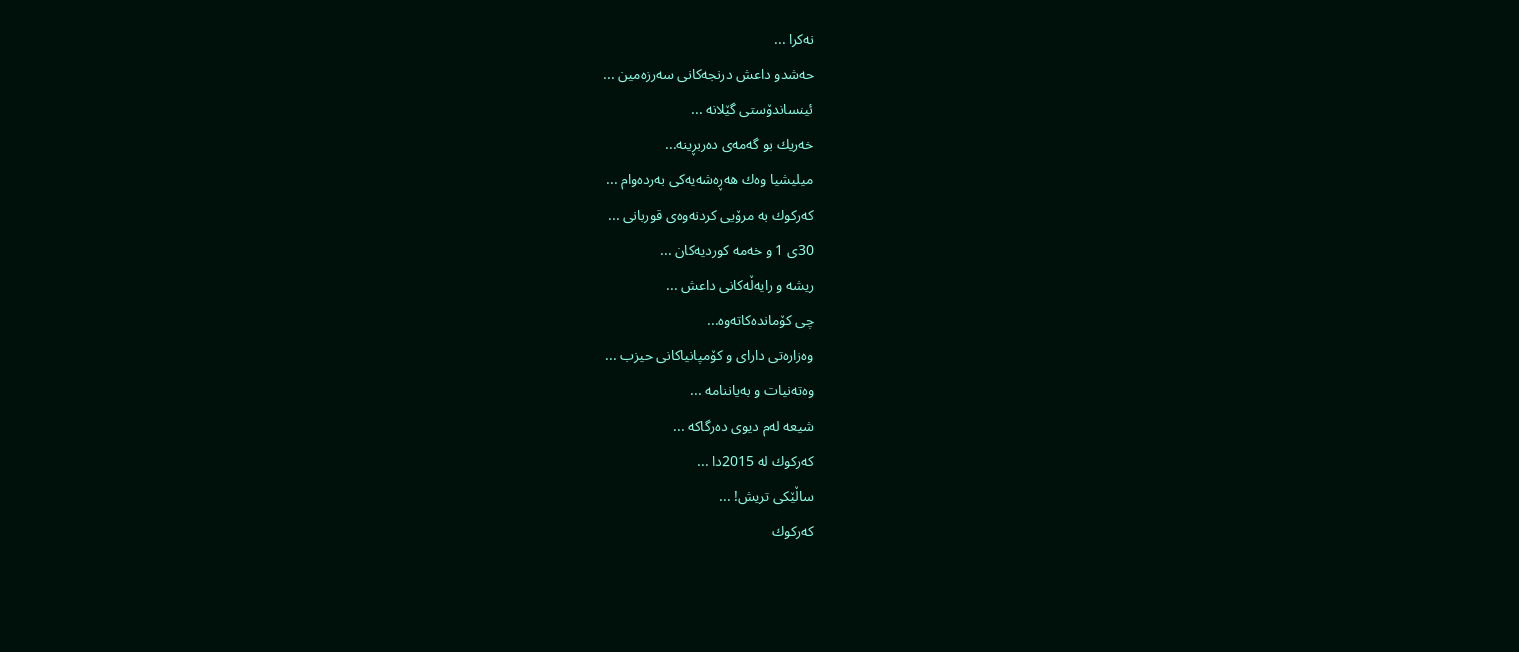نه‌كرا ...
حه‌شدو داعش درنجه‌كانی سه‌رزه‌مین ...
ئینساندۆستی گێلانه‌ ...
خه‌ریك بو گه‌مه‌ی ده‌ربڕینه‌...
میلیشیا وه‌ك هه‌ڕه‌شه‌یه‌كی به‌رده‌وام ...
كه‌ركوك به‌ مرۆیی كردنه‌وه‌ی قوربانی ...
30ی 1 و خه‌مه‌ كوردیه‌كان ...
ریشه‌ و رایه‌ڵه‌كانی داعش ...
چی كۆمانده‌كاته‌وه‌...
وه‌زاره‌تی‌ دارای‌ و كۆمپانیاكانی‌ حیزب ...
وه‌ته‌نیات و به‌یاننامه‌ ...
شیعه‌ له‌م دیوی‌ ده‌رگاكه‌ ...
كه‌ركوك له‌ 2015دا ...
ساڵێكی‌ تریش! ...
كه‌ركوك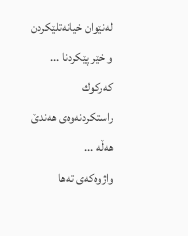له‌نێوان خیانه‌تلێكردن و خێر پێكردنا ...
كه‌ركوك راستكردنه‌وه‌ی‌ هه‌ندێ‌ هه‌ڵه‌ ...
واژوه‌كه‌ی ته‌ها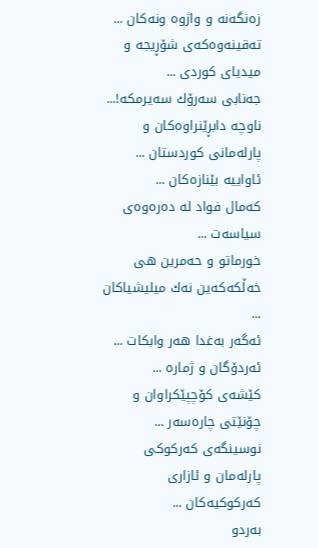زه‌نگه‌نه‌ و واژوه‌ ونه‌كان ...
ته‌قینه‌وه‌كه‌ی‌ شۆڕیجه ‌و میدیای‌ كوردی‌ ...
جه‌نابی سه‌رۆك سه‌یرمكه‌!...
ناوچه‌ دابڕێنراوه‌كان و پارله‌مانی‌ كوردستان ...
ئاواییه‌ بێنازه‌كان ...
كه‌مال فواد له‌ ده‌ره‌وه‌ی‌ سیاسه‌ت ...
خورماتو و حه‌مرین هی‌ خه‌ڵكه‌كه‌ین نه‌ك میلیشیاكان ...
ئه‌گه‌ر به‌غدا هه‌ر وابكات ...
ئه‌ردۆگان و ژماره‌ ...
كێشه‌ی‌ كۆچپێكراوان و چۆنێتی‌ چاره‌سه‌ر ...
نوسینگه‌ی‌ كه‌ركوكی‌ پارله‌مان و ئازاری‌ كه‌ركوكیه‌كان ...
به‌ردو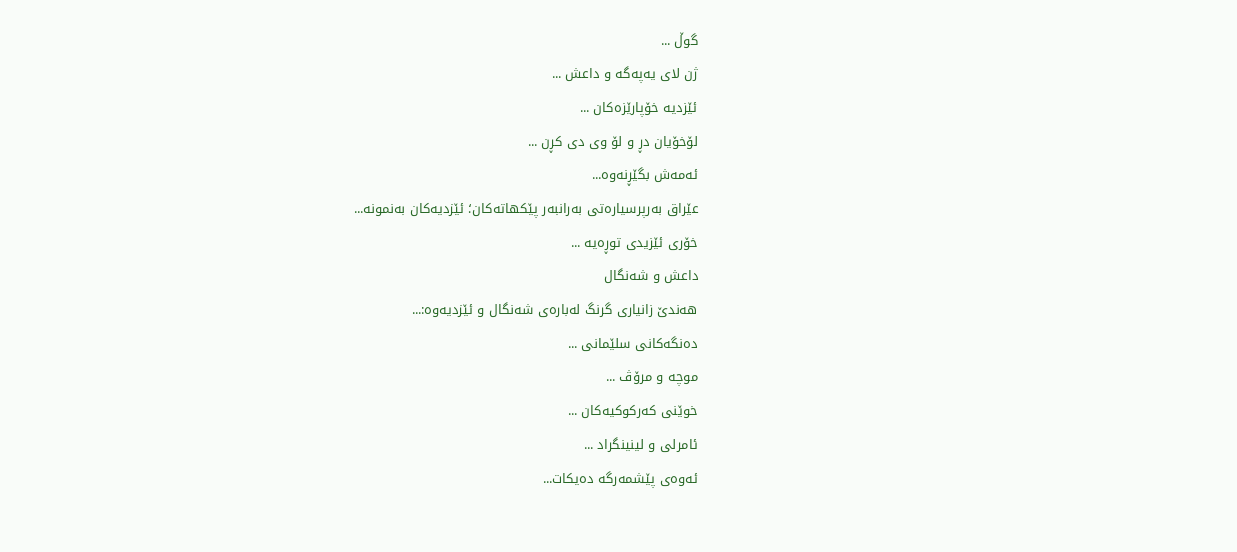گوڵ ...
ژن لای‌ یه‌په‌گه‌ و داعش ...
ئێزدیه‌ خۆپارێزه‌كان ...
لۆخۆیان دڕ و لۆ وی‌ دی‌ كڕن ...
ئه‌مه‌ش بگێڕنه‌وه‌...
عێراق به‌رپرسیاره‌تی‌ به‌رانبه‌ر پێكهاته‌كان؛ ئێزدیه‌كان به‌نمونه‌...
خۆری‌ ئێزیدی‌ توڕه‌یه‌ ...
داعش و شه‌نگال
هه‌ندێ‌ زانیاری‌ گرنگ له‌باره‌ی‌ شه‌نگال و ئێزدیه‌وه‌:...
ده‌نگه‌كانی‌ سلێمانی‌ ...
موچه‌ و مرۆڤ ...
خوێنی‌ كه‌ركوكیه‌كان ...
ئامرلی‌ و لینینگراد ...
ئه‌وه‌ی‌ پێشمه‌رگه‌ ده‌یكات...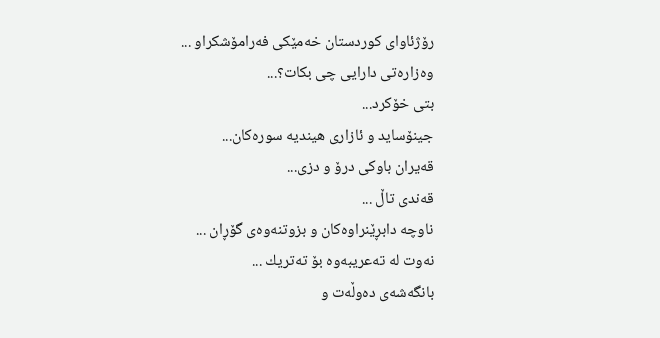رۆژئاوای‌ كوردستان خه‌مێكی‌ فه‌رامۆشكراو ...
وه‌زاره‌تی‌ دارایی‌ چی‌ بكات؟...
بتی‌ خۆكرد...
جینۆساید و ئازاری‌ هیندیه‌ سوره‌كان...
قه‌یران باوكی‌ درۆ و دزی‌...
قه‌ندی‌ تاڵ ...
ناوچه‌ دابڕێنراوه‌كان و بزوتنه‌وه‌ی‌ گۆڕان ...
نه‌وت له‌ ته‌عریبه‌وه‌ بۆ ته‌تریك ...
بانگه‌شه‌ی‌ ده‌وڵه‌ت و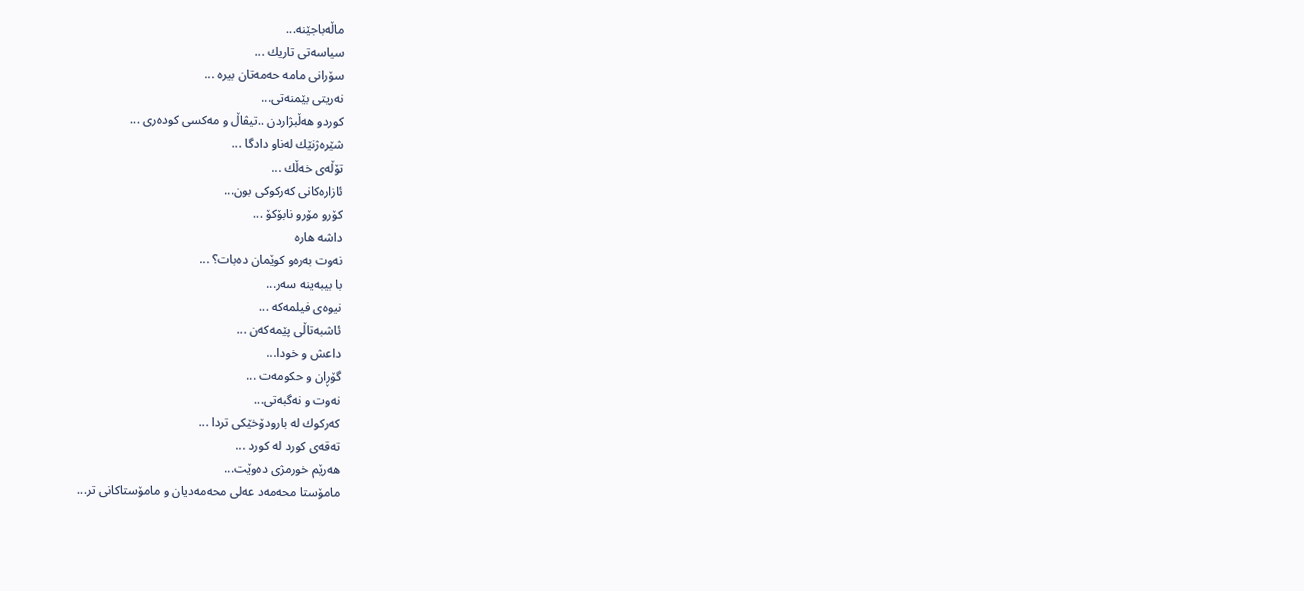ماڵه‌باجێنه‌...
سیاسه‌تی‌ تاریك ...
سۆرانی‌ مامه‌ حه‌مه‌تان بیره‌ ...
نه‌ریتی‌ بێمنه‌تی‌...
كوردو هه‌ڵبژاردن ..تیڤاڵ و مه‌كسی‌ كوده‌ری‌ ...
شێره‌ژنێك له‌ناو دادگا ...
تۆڵه‌ی‌ خه‌ڵك ...
ئازاره‌كانی‌ كه‌ركوكی‌ بون...
كۆرو مۆرو نابۆكۆ ...
داشه‌ هاره‌
نه‌وت به‌ره‌و كوێمان ده‌بات؟ ...
با بیبه‌ینه‌ سه‌ر...
نیوه‌ی‌ فیلمه‌كه‌ ...
ئاشبه‌تاڵی‌ پێمه‌كه‌ن ...
داعش و خودا...
گۆڕان و حكو‌مه‌ت ...
نه‌وت و نه‌گبه‌تی‌...
كه‌ركوك له‌ بارودۆخێكی‌ تردا ...
ته‌قه‌ی‌ كورد له‌ كورد ...
هه‌رێم خورمژی‌ ده‌وێت...
مامۆستا محه‌مه‌د عه‌لی‌ محه‌مه‌دیان و مامۆستاكانی‌ تر...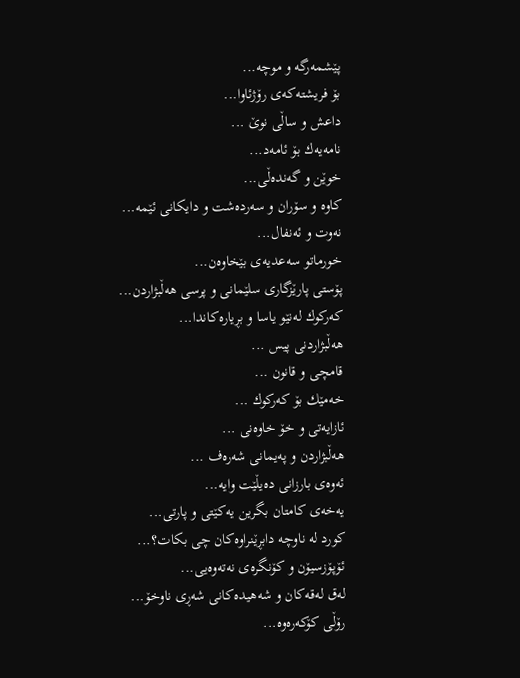پێشمه‌رگه‌ و موچه‌...
بۆ فریشته‌كه‌ی‌ رۆژئاوا...
داعش و ساڵی‌ نوێ‌ ...
نامه‌یه‌ك بۆ ئامه‌د...
خوێن و گه‌نده‌ڵی‌...
كاوه‌ و سۆران و سه‌رده‌شت و دایكانی‌ ئێمه‌...
نه‌وت و ئه‌نفال...
خورماتو سه‌عدیه‌ی‌ بێخاوه‌ن...
پۆستی‌ پارێزگاری‌ سلێمانی‌ و پرسی‌ هه‌ڵبژاردن...
كه‌ركوك له‌نێو یاسا و بڕیاره‌كاندا...
هه‌ڵبژاردنی‌ پیس ...
قامچی‌ و قانون ...
خه‌مێك بۆ كه‌ركوك ...
ئازایه‌تی‌ و خۆ خاوه‌نی‌ ...
هه‌ڵبژاردن و په‌یمانی‌ شه‌ره‌ف ...
ئه‌وه‌ی‌ بارزانی‌ ده‌یڵێت وایه‌...
یه‌خه‌ی‌ كامتان بگرین یه‌كێتی‌ و پارتی‌...
كورد له‌ ناوچه‌ دابڕێنراوه‌كان چی‌ بكات؟...
ئۆپۆزسیۆن و كۆنگره‌ی‌ نه‌ته‌وه‌یی‌...
له‌ق له‌قه‌كان و شه‌هیده‌كانی‌ شه‌ڕی‌ ناوخۆ...
رۆڵی‌ كۆكه‌ره‌وه‌...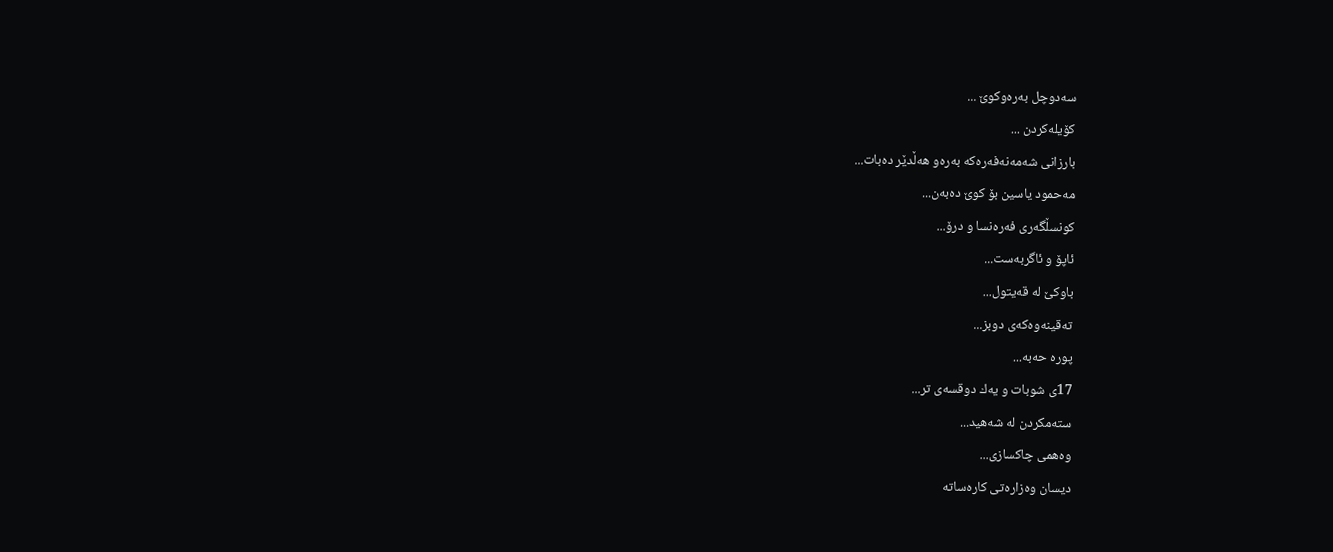سه‌دوچل به‌ره‌وكوێ‌ ...
كۆیله‌كردن ...
بارزانی‌ شه‌مه‌نه‌فه‌ره‌كه‌ به‌ره‌و هه‌ڵدێر ده‌بات...
مه‌حمود یاسین بۆ كوێ‌ ده‌به‌ن...
كونسڵگه‌ری‌ فه‌ره‌نسا و درۆ...
ئاپۆ و ئاگربه‌ست...
باوكێ‌ له‌ قه‌یتول...
ته‌قینه‌وه‌كه‌ی‌ دوبز...
پوره‌ حه‌به‌...
17ی‌ شوبات و یه‌ك دوقسه‌ی‌ تر...
سته‌مكردن له‌ شه‌هید...
وه‌همی‌ چاكسازی‌...
دیسان وه‌زاره‌تی‌ كاره‌ساته‌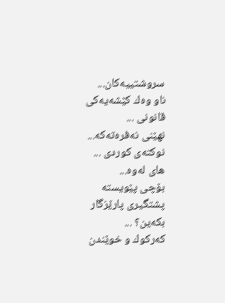سروشتییه‌كان...
ناو وه‌ك كێشه‌یه‌كی‌ قانونی‌ ...
نهێنی‌ نه‌فره‌ته‌كه‌...
نوكته‌ی‌ كوردی‌ ...
های‌ له‌وه‌...
بۆچی‌ پێویسته‌ پشتگیری‌ پارێزگار بكه‌ین؟ ...
كه‌ركوك و خوێندن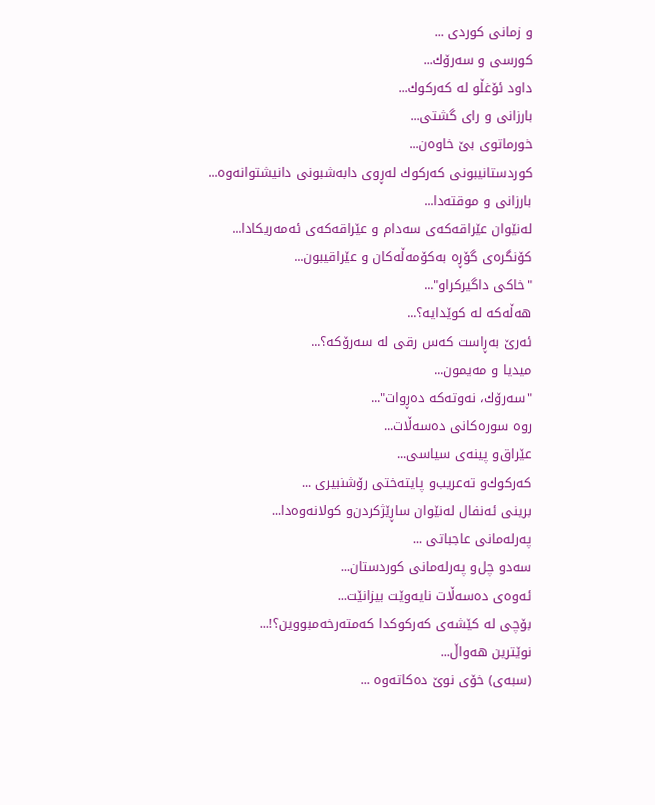و زمانی‌ كوردی‌ ...
كورسی‌ و سه‌رۆك...
داود ئۆغڵو له‌ كه‌ركوك...
بارزانی‌ و رای‌ گشتی‌...
خورماتوی‌ بێ‌ خاوه‌ن...
كوردستانیبونی كه‌ركوك له‌ڕوی دابه‌شبونی دانیشتوانه‌وه‌...
بارزانی و موقته‌دا...
لەنێوان عێراقەكەی سەدام و عێراقەكەی ئەمه‌ریكادا...
كۆنگرەی گۆڕە بەكۆمەڵەكان و عێراقیبون...
"خاكی‌ داگیركراو"...
هەڵەكە لە كوێدایە؟...
ئه‌رێ‌ به‌ڕاست كه‌س رقی‌ له‌ سه‌رۆكه‌؟...
میدیا ‌و مه‌یمون...
"سه‌رۆك، نه‌وته‌كه‌ ده‌ڕوات"...
روه‌ سوره‌كانی ده‌سه‌ڵات...
عێراق‌و پینه‌ی‌ سیاسی‌...
كه‌ركوك‌و ته‌عریب‌و پایته‌ختی‌ رۆشنبیری‌ ...
برینی ئه‌نفال له‌نێوان ساڕێژكردن‌و كولانه‌وه‌دا...
په‌رله‌مانی‌ عاجباتی‌ ...
سه‌دو چل‌و په‌رله‌مانی كوردستان...
ئه‌وه‌ی ده‌سه‌ڵات نایه‌وێت بیزانێت...
بۆچی له‌ كێشه‌ی‌ كه‌ركوكدا كه‌مته‌رخه‌مبووین؟!...
نوێترین هه‌واڵ...
(سبەى) خۆى نوێ دەکاتەوە ...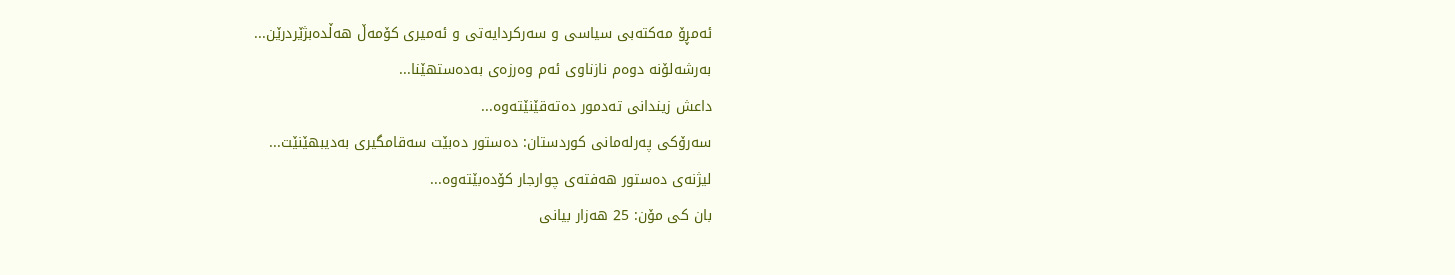ئه‌مڕۆ مه‌كته‌بی‌ سیاسی‌ و سه‌ركردایه‌تی‌ و ئه‌میری‌ كۆمه‌ڵ هەڵدەبژێردرێن...
به‌رشه‌لۆنه‌ دوه‌م نازناوی ئه‌م وه‌رزه‌ی به‌ده‌ستهێنا...
داعش زیندانی تەدمور دەتەقێنێتەوە...
سەرۆكی پەرلەمانی كوردستان: دەستور دەبێت سەقامگیری بەدیبهێنێت...
لیژنەی دەستور هەفتەی چوارجار كۆدەبێتەوە...
بان كی مۆن: 25 هەزار بیانی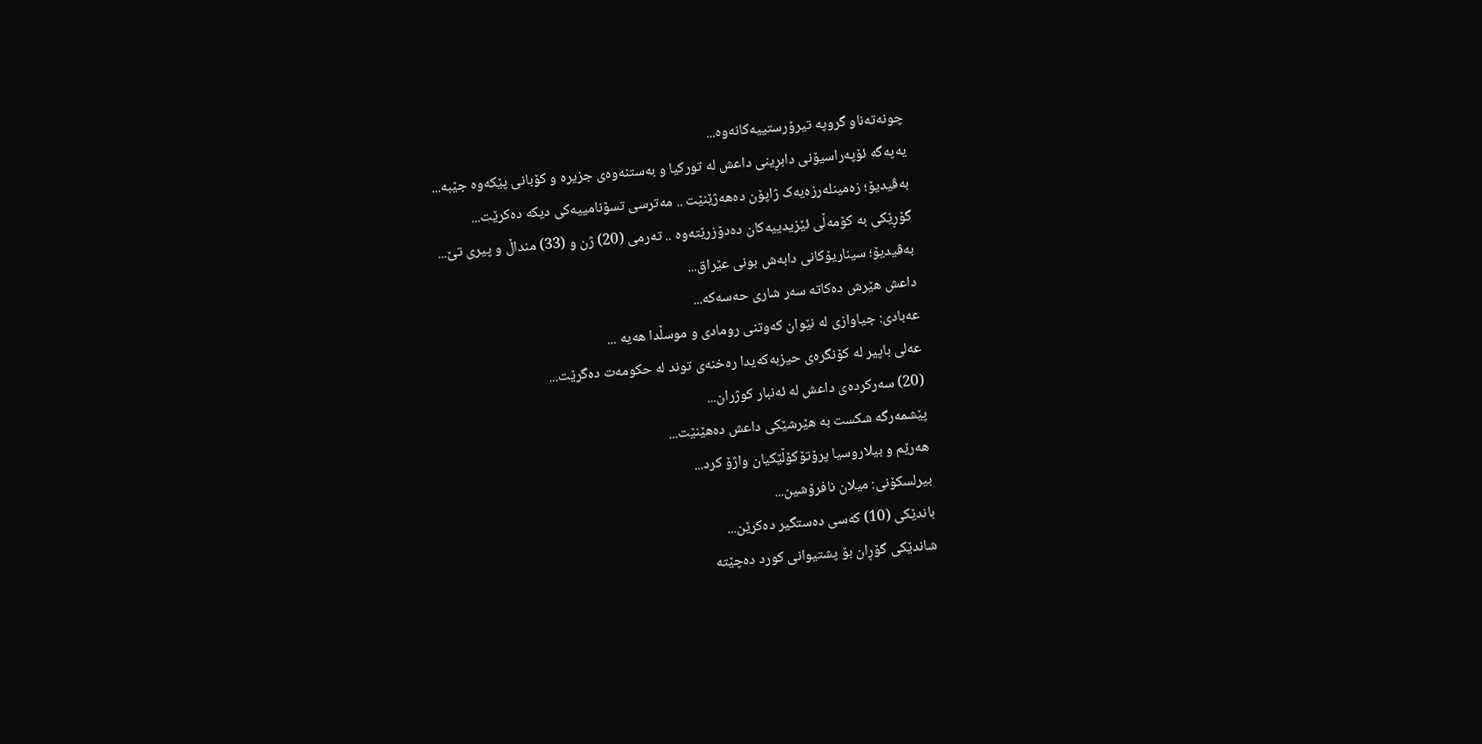چونەتەناو گروپە تیرۆرستییەكانەوە...
یەپەگە ئۆپەراسیۆنی دابڕینی داعش لە تورکیا و بەستنەوەی جزیرە و کۆبانی پێکەوە جێبە...
بەڤیدیۆ؛ زەمینلەرزەیەک ژاپۆن دەهەژێنێت .. مەترسی تسۆنامییەکی دیکە دەکرێت...
گۆڕێکی بە کۆمەڵی ئێزیدییەکان دەدۆزرێتەوە .. تەرمی (20) ژن و (33) منداڵ و پیری تێ...
بەڤیدیۆ؛ سیناریۆکانی دابەش بونی عێراق...
داعش هێرش دەکاتە سەر شاری حەسەکە...
عه‌بادی: جیاوازی له‌ نێوان کەوتنی رومادی و موسڵدا هه‌یه‌ ...
عەلی باپیر لە کۆنگرەی حیزبەکەیدا رەخنەی توند لە حکومەت دەگرێت...
(20) سه‌ركرده‌ی داعش لە ئەنبار کوژران...
پێشمەرگە شكست بە هێرشێكی داعش دەهێنێت...
هەرێم و بیلاروسیا پرۆتۆکۆڵێکیان واژۆ کرد...
بیرلسكۆنی: میلان نافرۆشین...
باندێکی (10) کەسى دەستگیر دەکرێن...
شاندێکى گۆڕان بۆ پشتیوانی کورد دەچێتە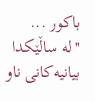باکور ...
''لە ساڵێکدا بیانیه‌كانی ناو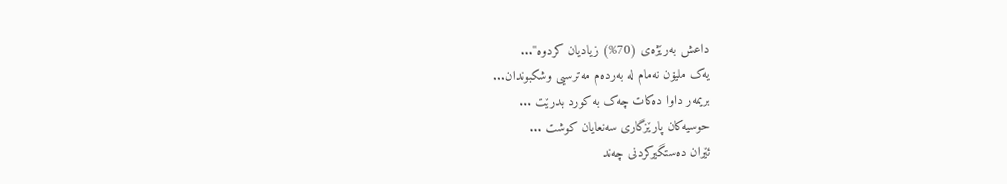داعش بەرێژەى (70%) زیادیان کردوە''...
یەک ملیۆن نەمام لە بەردەم مەترسیی وشکبوندان...
بریمه‌ر داوا دەکات چەک بە کورد بدرێت ...
حوسیەکان پارێزگارى سەنعایان کوشت ...
ئێران دەستگیرکردنى چه‌ند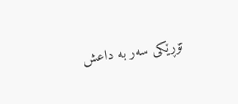تۆڕێكی‌ سه‌ر به‌ داعش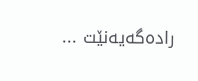رادەگەیەنێت ...